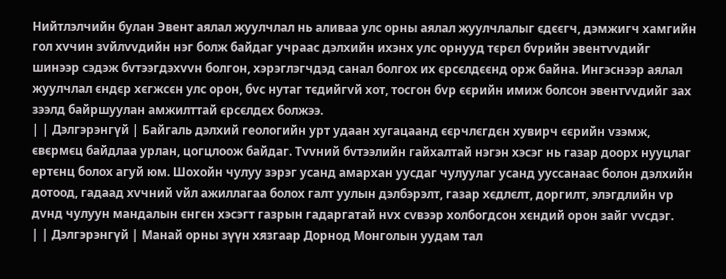Нийтлэлчийн булан Эвент аялал жуулчлал нь аливаа улс орны аялал жуулчлалыг єдєєгч, дэмжигч хамгийн гол хvчин зvйлvvдийн нэг болж байдаг учраас дэлхийн ихэнх улс орнууд тєрєл бvрийн эвентvvдийг шинээр сэдэж бvтээгдэхvvн болгон, хэрэглэгчдэд санал болгох их єрсєлдєєнд орж байна. Ингэснээр аялал жуулчлал єндєр хєгжсєн улс орон, бvс нутаг тєдийгvй хот, тосгон бvр єєрийн имиж болсон эвентvvдийг зах зээлд байршуулан амжилттай єрсєлдєх болжээ.
| | Дэлгэрэнгүй | Байгаль дэлхий геологийн урт удаан хугацаанд єєрчлєгдєн хувирч єєрийн vзэмж, євєрмєц байдлаа урлан, цогцлоож байдаг. Тvvний бvтээлийн гайхалтай нэгэн хэсэг нь газар доорх нууцлаг ертєнц болох агуй юм. Шохойн чулуу зэрэг усанд амархан уусдаг чулуулаг усанд ууссанаас болон дэлхийн дотоод, гадаад хvчний vйл ажиллагаа болох галт уулын дэлбэрэлт, газар хєдлєлт, доргилт, элэгдлийн vр дvнд чулуун мандалын єнгєн хэсэгт газрын гадаргатай нvх сvвээр холбогдсон хєндий орон зайг vvсдэг.
| | Дэлгэрэнгүй | Манай орны зүүн хязгаар Дорнод Монголын уудам тал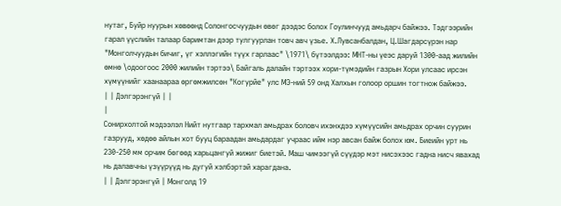нутаг, Буйр нуурын хөвөөнд Солонгосчуудын өвөг дээдэс болох Гоулинчууд амьдарч байжээ. Тэдгээрийн гарал үүслийн талаар баримтан дээр тулгуурлан товч авч үзье. Х.Лувсанбалдан, Ц.Шагдарсүрэн нар "Монголчуудын бичиг, үг хэллэгийн түүх гарлаас" \1971\ бүтээлдээ: МНТ-ны үеэс даруй 1300-аад жилийн өмнө \одоогоос 2000 жилийн тэртээ\ Байгаль далайн тэртээх хори-түмэдийн газрын Хори улсаас ирсэн хүмүүнийг хаанаараа өргөмжилсөн "Когурйе" улс МЭ-ний 59 онд Халхын голоор оршин тогтнож байжээ.
| | Дэлгэрэнгүй | |
|
Сонирхолтой мэдээлэл Нийт нутгаар тархмал амьдрах боловч ихэнхдээ хүмүүсийн амьдрах орчин суурин газрууд, хөдөө айлын хот бууц бараадан амьдардаг учраас ийм нэр авсан байж болох юм. Биеийн урт нь 230-250 мм орчим бөгөөд харьцангуй жижиг биетэй. Маш чимээгүй сүүдэр мэт нисэхээс гадна нисч явахад нь далавчны үзүүрүүд нь дугуй хэлбэртэй харагдана.
| | Дэлгэрэнгүй | Монголд 19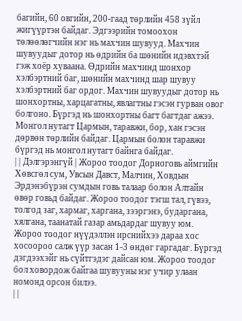багийн, 60 овгийн, 200-гаад төрлийн 458 зүйл жигүүртэн байдаг. Эдгээрийн томоохон төлөөлөгчийн нэг нь махчин шувууд. Махчин шувуудыг дотор нь өдрийн ба шөнийн идэвхтэй гэж хоёр хуваана. Өдрийн махчинд шонхор хэлбэртний баг, шөнийн махчинд шар шувуу хэлбэртний баг ордог. Махчин шувуудыг дотор нь шонхортны, харцагатны, явлагтны гэсэн гурван овог болгоно. Бүргэд нь шонхортны багт багтдаг ажээ. Монгол нутагт Цармын, таравжи, бор, хан гэсэн дөрвөн төрлийн байдаг. Цармын болон таравжи бүргэд нь монгол нутагт байнга байдаг.
| | Дэлгэрэнгүй | Жороо тоодог Дорноговь аймгийн Хөвсгөл сум, Увсын Давст, Малчин, Ховдын Эрдэнэбүрэн сумдын говь талаар болон Алтайн өвөр говьд байдаг. Жороо тоодог тэгш тал, гүвээ, толгод заг, хармаг, харгана, зээргэнэ, бударгана, хялгана, таанатай газар амьдардаг шувуу юм. Жороо тоодог нүүдэллэн ирснийхээ дараа хос хосоороо салж үүр засан 1-3 өндөг гаргадаг. Бүргэд дэгдээхэйг нь сүйтгэдэг дайсан юм. Жороо тоодог бол ховордож байгаа шувууны нэг учир улаан номонд орсон билээ.
| |